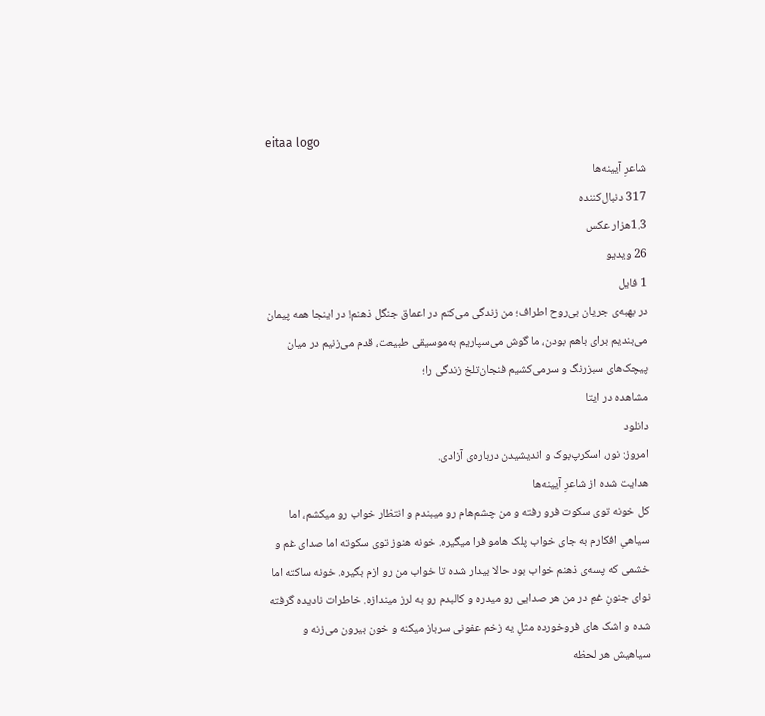eitaa logo
شاعرِ آیینه‌ها
317 دنبال‌کننده
1.3هزار عکس
26 ویدیو
1 فایل
در بهبه‌ی جریان بی‌روح اطراف؛ من زندگی می‌کنم در اعماق جنگل ذهنم! در اینجا همه پیمان می‌بندیم برای باهم بودن، ما‌ گوش می‌سپاریم به‌موسیقی طبیعت، قدم‌ می‌زنیم در میان پیچک‌های سبز‌رنگ ‌و سرمی‌کشیم فنجان‌تلخ زندگی را؛
مشاهده در ایتا
دانلود
امروز: نور، اسکرپ‌بوک و اندیشیدن درباره‌ی آزادی.
هدایت شده از شاعرِ آیینه‌ها
کل خونه توی سکوت فرو رفته و من چشم‌هام رو میبندم و انتظار خواب رو میکشم، اما سیاهیِ افکارم به جای خواب پلک هامو فرا‌ میگیره. خونه هنوز توی سکوته اما صدای غم و خشمی که پسه‌ی ذهنم خواب بود حالا بیدار شده تا خواب من رو ازم بگیره. خونه ساکته اما نوای جنونِ غمِ در من هر صدایی رو میدره و کالبدم رو به لرز میندازه. خاطرات نادیده گرفته شده و اشک های فروخورده مثلِ یه زخم عفونی سرباز میکنه و خون بیرون می‌زنه و سیاهیش هر لحظه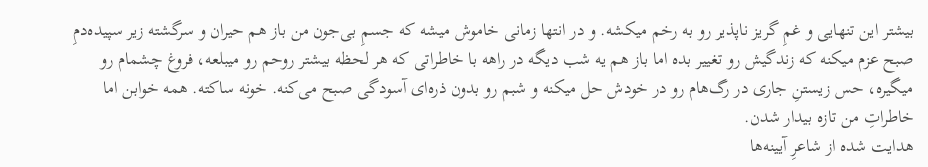بیشتر این تنهایی و غمِ گریز ناپذیر رو به رخم میکشه. و در انتها زمانی خاموش میشه که جسمِ بی‌جون من باز هم حیران و سرگشته زیر سپیده‌دمِ صبح عزم میکنه که زندگیش رو تغییر بده اما باز هم یه شب دیگه در راهه با خاطراتی که هر لحظه بیشتر روحم رو میبلعه، فروغ چشمام رو میگیره، حس زیستنِ جاری در رگ‌هام رو در خودش حل میکنه و شبم رو بدون ذره‌ای آسودگی صبح می‌کنه. خونه ساکته. همه خوابن اما خاطراتِ من تازه بیدار شدن.
هدایت شده از شاعرِ آیینه‌ها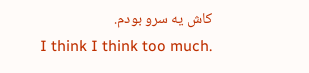کاش یه سرو بودم.
I think I think too much.